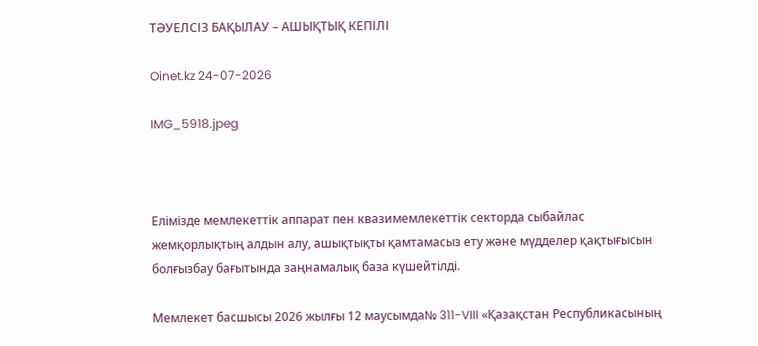ТӘУЕЛСІЗ БАҚЫЛАУ – АШЫҚТЫҚ КЕПІЛІ

Oinet.kz 24-07-2026

IMG_5918.jpeg



Елімізде мемлекеттік аппарат пен квазимемлекеттік секторда сыбайлас жемқорлықтың алдын алу, ашықтықты қамтамасыз ету және мүдделер қақтығысын болғызбау бағытында заңнамалық база күшейтілді.

Мемлекет басшысы 2026 жылғы 12 маусымда№ 311-VIII «Қазақстан Республикасының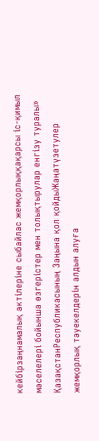кейбірзаңнамалық актілеріне сыбайлас жемқорлыққақарсы іс-қимыл мәселелері бойынша өзгерістер мен толықтырулар енгізу туралы» ҚазақстанРеспубликасының Заңына қол қойдыЖаңатүзетулер жемқорлық тәуекелдерін алдын алуға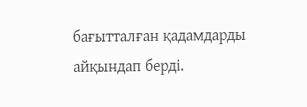бағытталған қадамдарды айқындап берді.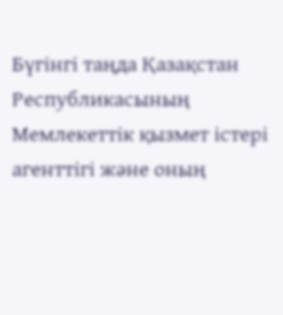Бүгінгі таңда Қазақстан Республикасының Мемлекеттік қызмет істері агенттігі және оның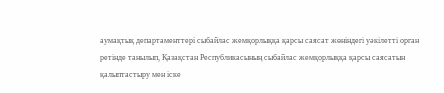аумақтық департаменттері сыбайлас жемқорлыққа қарсы саясат жөніндегі уәкілетті орган ретінде танылып, Қазақстан Республикасының сыбайлас жемқорлыққа қарсы саясатын қалыптастыру мен іске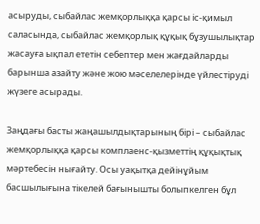асыруды, сыбайлас жемқорлыққа қарсы іс-қимыл саласында, сыбайлас жемқорлық құқық бұзушылықтар жасауға ықпал ететін себептер мен жағдайларды барынша азайту және жою мәселелерінде үйлестіруді жүзеге асырады.

Заңдағы басты жаңашылдықтарының бірі – сыбайлас жемқорлыққа қарсы комплаенс-қызметтің құқықтық мәртебесін нығайту. Осы уақытқа дейінұйым басшылығына тікелей бағынышты болыпкелген бұл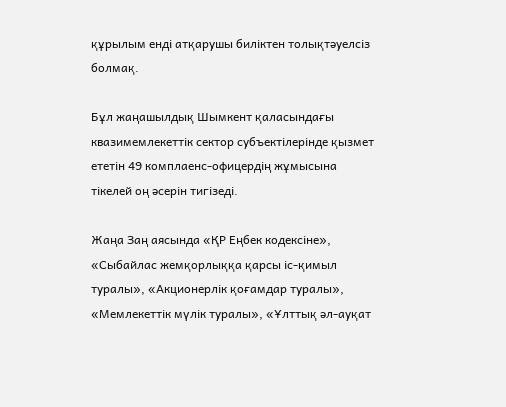құрылым енді атқарушы биліктен толықтәуелсіз болмақ.

Бұл жаңашылдық Шымкент қаласындағы квазимемлекеттік сектор субъектілерінде қызмет ететін 49 комплаенс-офицердің жұмысына тікелей оң әсерін тигізеді.

Жаңа Заң аясында «ҚР Еңбек кодексіне», «Сыбайлас жемқорлыққа қарсы іс-қимыл туралы», «Акционерлік қоғамдар туралы», «Мемлекеттік мүлік туралы», «Ұлттық әл-ауқат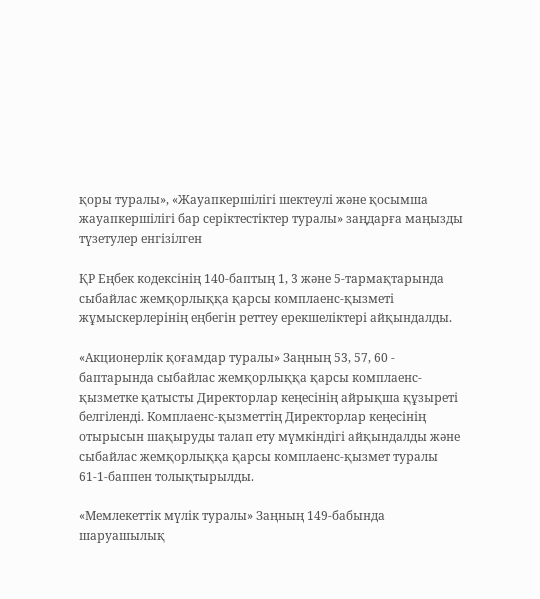қоры туралы», «Жауапкершілігі шектеулі және қосымша жауапкершілігі бар серіктестіктер туралы» заңдарға маңызды түзетулер енгізілген

ҚР Еңбек кодексінің 140-баптың 1, 3 және 5-тармақтарында сыбайлас жемқорлыққа қарсы комплаенс-қызметі  жұмыскерлерінің еңбегін реттеу ерекшеліктері айқындалды.

«Акционерлік қоғамдар туралы» Заңның 53, 57, 60 - баптарында сыбайлас жемқорлыққа қарсы комплаенс-қызметке қатысты Директорлар кеңесінің айрықша құзыреті  белгіленді. Комплаенс-қызметтің Директорлар кеңесінің отырысын шақыруды талап ету мүмкіндігі айқындалды және сыбайлас жемқорлыққа қарсы комплаенс-қызмет туралы 61-1-баппен толықтырылды.

«Мемлекеттік мүлік туралы» Заңның 149-бабында шаруашылық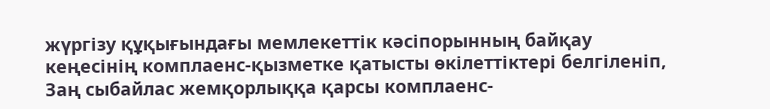жүргізу құқығындағы мемлекеттік кәсіпорынның байқау         кеңесінің комплаенс-қызметке қатысты өкілеттіктері белгіленіп, Заң сыбайлас жемқорлыққа қарсы комплаенс-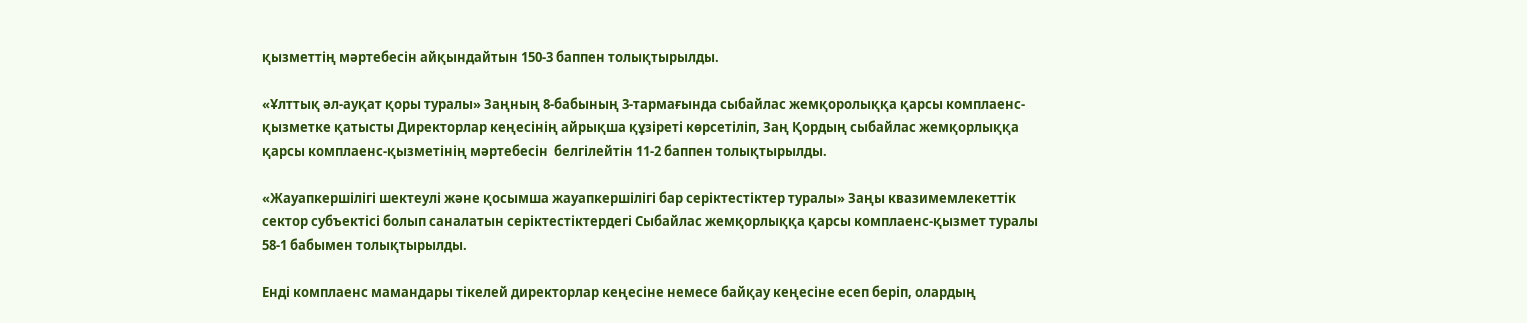қызметтің мәртебесін айқындайтын 150-3 баппен толықтырылды.

«Ұлттық әл-ауқат қоры туралы» Заңның 8-бабының 3-тармағында сыбайлас жемқоролыққа қарсы комплаенс-қызметке қатысты Директорлар кеңесінің айрықша құзіреті көрсетіліп, Заң Қордың сыбайлас жемқорлыққа қарсы комплаенс-қызметінің мәртебесін  белгілейтін 11-2 баппен толықтырылды.

«Жауапкершілігі шектеулі және қосымша жауапкершілігі бар серіктестіктер туралы» Заңы квазимемлекеттік сектор субъектісі болып саналатын серіктестіктердегі Сыбайлас жемқорлыққа қарсы комплаенс-қызмет туралы 58-1 бабымен толықтырылды.

Енді комплаенс мамандары тікелей директорлар кеңесіне немесе байқау кеңесіне есеп беріп, олардың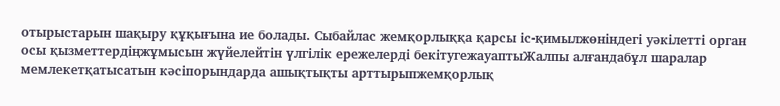отырыстарын шақыру құқығына ие болады. Сыбайлас жемқорлыққа қарсы іс-қимылжөніндегі уәкілетті орган осы қызметтердіңжұмысын жүйелейтін үлгілік ережелерді бекітугежауаптыЖалпы алғандабұл шаралар мемлекетқатысатын кәсіпорындарда ашықтықты арттырыпжемқорлық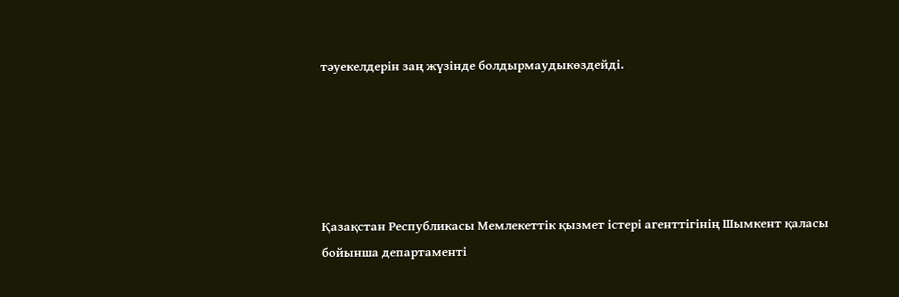тәуекелдерін заң жүзінде болдырмаудыкөздейді.





Қазақстан Республикасы Мемлекеттік қызмет істері агенттігінің Шымкент қаласы бойынша департаменті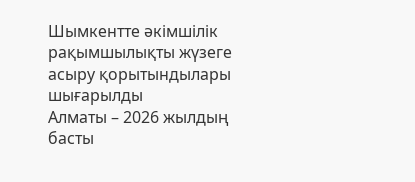Шымкентте әкімшілік рақымшылықты жүзеге асыру қорытындылары шығарылды
Алматы – 2026 жылдың басты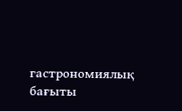гастрономиялық бағыты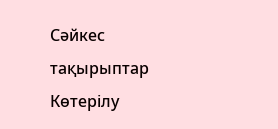Сәйкес тақырыптар
Көтерілу